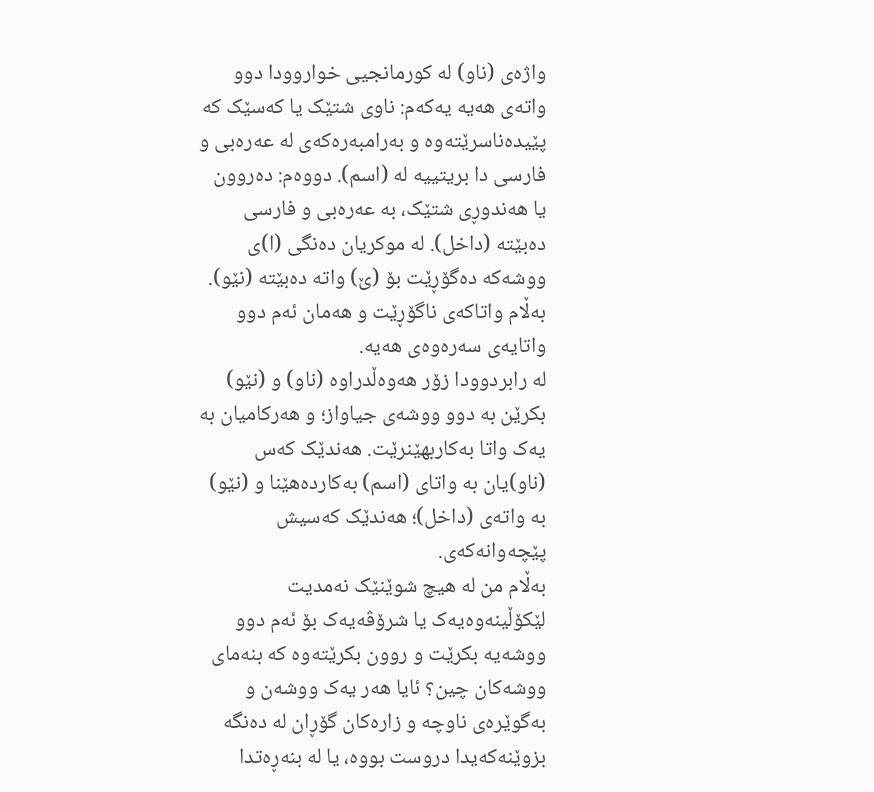واژەی (ناو) لە کورمانجیی خواروودا دوو واتەی هەیە یەکەم: ناوی شتێک یا کەسێک کە پێیدەناسرێتەوە و بەرامبەرەکەی لە عەرەبی و فارسی دا بریتییە لە (اسم). دووەم: دەروون یا هەندوڕی شتێک، بە عەرەبی و فارسی دەبێتە (داخل). لە موکریان دەنگی (ا)ی ووشەکە دەگۆڕێت بۆ (ێ) واتە دەبێتە (نێو). بەڵام واتاکەی ناگۆڕێت و هەمان ئەم دوو واتایەی سەرەوەی هەیە.
لە رابردوودا زۆر هەوەڵدراوە (ناو) و (نێو) بکرێن بە دوو ووشەی جیاواز؛ و هەرکامیان بە یەک واتا بەکاربهێنرێت. هەندێک کەس (ناو)یان بە واتای (اسم) بەکاردەهێنا و (نێو) بە واتەی (داخل)؛ هەندێک کەسیش پێچەوانەکەی.
بەڵام من لە هیچ شوێنێک نەمدیت لێکۆڵینەوەیەک یا شرۆڤەیەک بۆ ئەم دوو ووشەیە بکرێت و روون بکرێتەوە کە بنەمای ووشەکان چین؟ ئایا هەر یەک ووشەن و بەگوێرەی ناوچە و زارەکان گۆڕان لە دەنگە بزوێنەکەیدا دروست بووە، یا لە بنەڕەتدا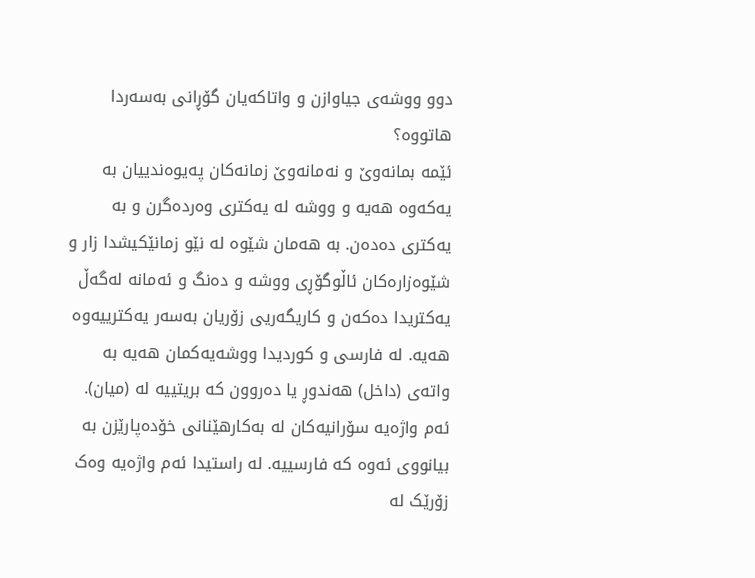دوو ووشەی جیاوازن و واتاکەیان گۆڕانی بەسەردا هاتووە؟
ئێمە بمانەوێ و نەمانەوێ زمانەکان پەیوەندییان بە یەکەوە هەیە و ووشە لە یەکتری وەردەگرن و بە یەکتری دەدەن. بە هەمان شێوە لە نێو زمانێکیشدا زار و شێوەزارەکان ئاڵوگۆڕی ووشە و دەنگ و ئەمانە لەگەڵ یەکتریدا دەکەن و کاریگەریی زۆریان بەسەر یەکترییەوە هەیە. لە فارسی و کوردیدا ووشەیەکمان هەیە بە واتەی (داخل) هەندوڕ یا دەروون کە بریتییە لە (میان). ئەم واژەیە سۆرانیەکان لە بەکارهێنانی خۆدەپارێزن بە بیانووی ئەوە کە فارسییە. لە راستیدا ئەم واژەیە وەک زۆرێک لە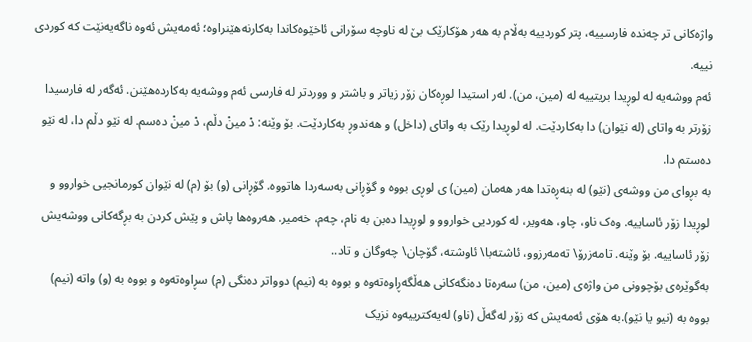واژەکانی تر چەندە فارسییە، پتر کوردییە بەڵام بە هەر هۆکارێک بێ لە ناوچە سۆرانی ئاخێوەکاندا بەکارنەهێنراوە؛ ئەمەیش ئەوە ناگەیەنێت کە کوردی نییە.
ئەم ووشەیە لە لوڕیدا بریتییە لە (مین، من). لەر استیدا لوڕەکان زۆر زیاتر و باشتر و ووردتر لە فارسی ئەم ووشەیە بەکاردەهێنن. ئەگەر لە فارسیدا زۆرتر بە واتای (لە نێوان) دا بەکاردێت. لە لوڕیدا رێک بە واتای (داخل) و هەندوڕ بەکاردێت. بۆ وێنە: دْ مینْ دڵم، دْ مینْ دەسم. لە نێو دڵم دا، لە نێو دەستم دا.
بە بڕوای من ووشەی (نێو) لە بنەڕەتدا هەر هەمان (مین) ی لوڕی بووە و گۆڕانی بەسەردا هاتووە. گۆڕانی (و) بۆ (م) لە نێوان کورمانجیی خواروو و لوڕیدا زۆر ئاساییە. وەک ناو، چاو، هەویر، لە کوردیی خواروو و لوڕیدا دەبن بە نام، چەم، خەمیر. هەروەها پاش و پێش کردن بە بڕگەکانی ووشەیش زۆر ئاساییە. بۆ وێنە. تامەزرۆ\ تەمەرزوو، ئاشتەبا\ ئاوشتە، گۆچان\ چەوگان و تاد..
بەگوێرەی بۆچوونی من واژەی (مین، من) سەرەتا دەنگەکانی هەڵگەڕاوەتەوە و بووە بە (نیم) دوواتر دەنگی (م) سڕاوەتەوە و بووە بە (و) واتە (نیم) بووە بە (نیو یا نێو).بە هۆی ئەمەیش کە زۆر لەگەڵ (ناو) لەیەکترییەوە نزیک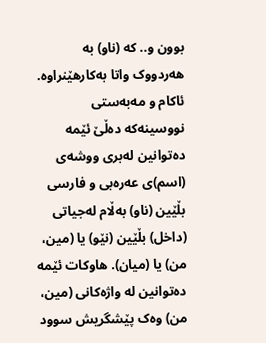بوون و.. کە (ناو) بە هەردووک واتا بەکارهێنراوه.
ئاکام و مەبەستی نووسینەکە دەڵێ ئێمە دەتوانین لەبری ووشەی (اسم)ی عەرەبی و فارسی بڵێین (ناو) بەڵام لەجیاتی (داخل) بڵێین (نێو) یا (مین، من) یا (میان). هاوکات ئێمە دەتوانین لە واژەکانی (مین، من) وەک پێشگریش سوود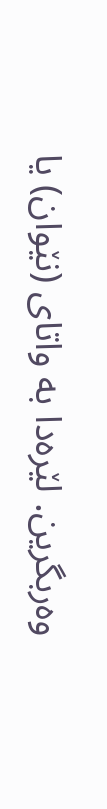وەربگرین. لێرەدا بە واتای (نێوان) یا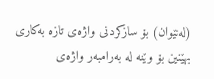(لەنێوان) بۆ سازکردنی واژەی تازە بەکاری بهێنین بۆ وێنە لە بەرامبەر واژەی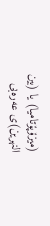(میزۆپۆتامیا) یا (بین النهرین)ی عەرەبی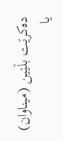دەکرێت بڵێین (میناوان) یا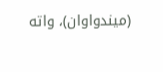(میندواوان)، واتە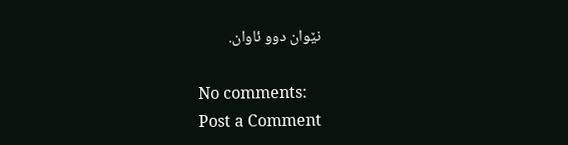نێوان دوو ئاوان.

No comments:
Post a Comment